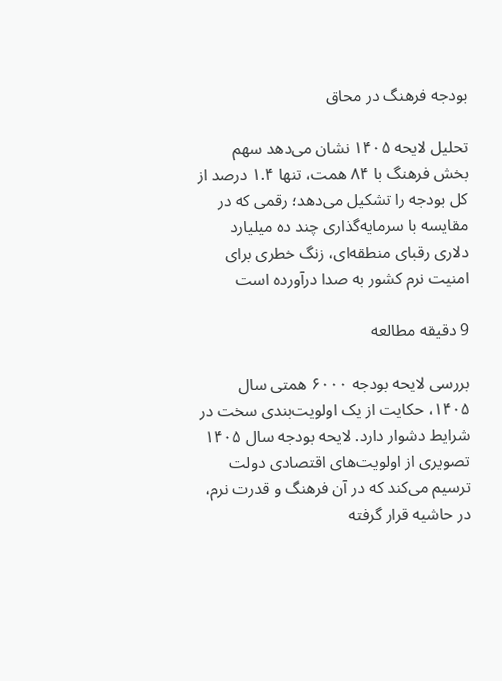بودجه فرهنگ در محاق

تحلیل لایحه ۱۴۰۵ نشان می‌دهد سهم بخش فرهنگ با ۸۴ همت، تنها ۱.۴ درصد از کل بودجه را تشکیل می‌دهد؛ رقمی که در مقایسه با سرمایه‌گذاری چند ده میلیارد دلاری رقبای منطقه‌ای، زنگ خطری برای امنیت نرم کشور به صدا درآورده است

9 دقیقه مطالعه

بررسی لایحه بودجه ۶۰۰۰ همتی سال ۱۴۰۵، حکایت از یک اولویت‌بندی سخت در شرایط دشوار دارد. لایحه بودجه سال ۱۴۰۵ تصویری از اولویت‌های اقتصادی دولت ترسیم می‌کند که در آن فرهنگ و قدرت نرم، در حاشیه قرار گرفته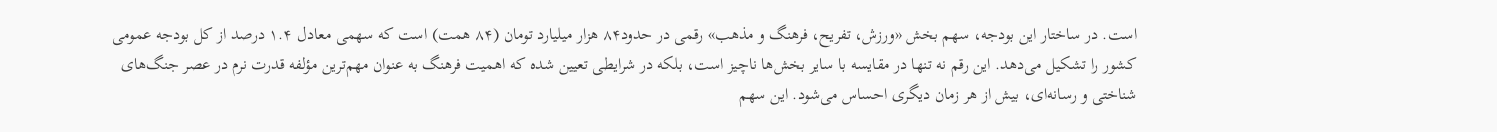است. در ساختار این بودجه، سهم بخش «ورزش، تفریح، فرهنگ و مذهب» رقمی در حدود۸۴ هزار میلیارد تومان (۸۴ همت) است که سهمی معادل ۱.۴ درصد از کل بودجه عمومی کشور را تشکیل می‌دهد. این رقم نه تنها در مقایسه با سایر بخش‌ها ناچیز است، بلکه در شرایطی تعیین شده که اهمیت فرهنگ به عنوان مهم‌ترین مؤلفه قدرت نرم در عصر جنگ‌های شناختی و رسانه‌ای، بیش از هر زمان دیگری احساس می‌شود. این سهم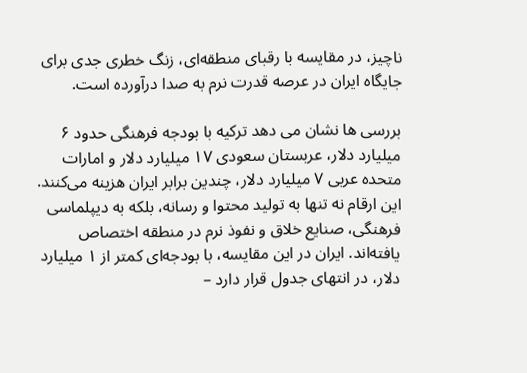ناچیز، در مقایسه با رقبای منطقه‌ای، زنگ خطری جدی برای جایگاه ایران در عرصه قدرت نرم به صدا درآورده است.

بررسی ها نشان می دهد ترکیه با بودجه فرهنگی حدود ۶ میلیارد دلار، عربستان سعودی ۱۷ میلیارد دلار و امارات متحده عربی ۷ میلیارد دلار، چندین برابر ایران هزینه می‌کنند. این ارقام نه تنها به تولید محتوا و رسانه، بلکه به دیپلماسی فرهنگی، صنایع خلاق و نفوذ نرم در منطقه اختصاص یافته‌اند. ایران در این مقایسه، با بودجه‌ای کمتر از ۱ میلیارد دلار، در انتهای جدول قرار دارد –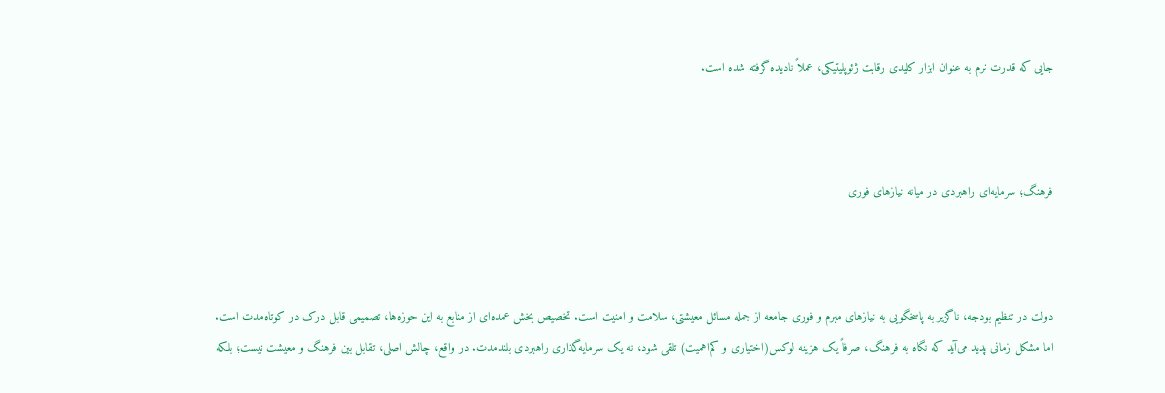جایی که قدرت نرم به عنوان ابزار کلیدی رقابت ژئوپلیتیکی، عملاً نادیده گرفته شده است.



فرهنگ؛ سرمایه‌ای راهبردی در میانه نیازهای فوری



دولت در تنظیم بودجه، ناگزیر به پاسخگویی به نیازهای مبرم و فوری جامعه از جمله مسائل معیشتی، سلامت و امنیت است. تخصیص بخش عمده‌ای از منابع به این حوزه‌ها، تصمیمی قابل درک در کوتاه‌مدت است. اما مشکل زمانی پدید می‌آید که نگاه به فرهنگ، صرفاً یک هزینه لوکس(اختیاری و کم‌اهمیت) تلقی شود، نه یک سرمایه‌گذاری راهبردی بلندمدت. در واقع، چالش اصلی، تقابل بین فرهنگ و معیشت نیست؛ بلکه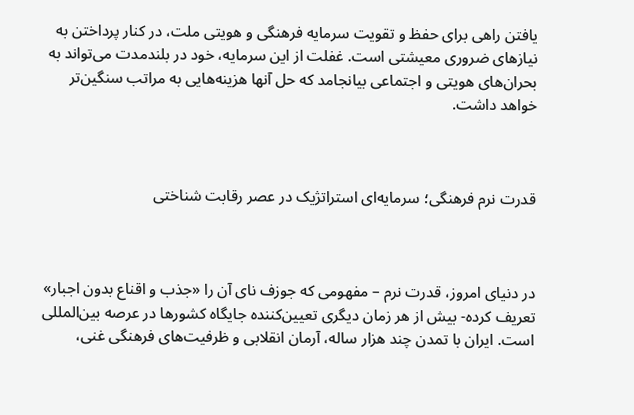یافتن راهی برای حفظ و تقویت سرمایه فرهنگی و هویتی ملت، در کنار پرداختن به نیازهای ضروری معیشتی است. غفلت از این سرمایه، خود در بلندمدت می‌تواند به بحران‌های هویتی و اجتماعی بیانجامد که حل آنها هزینه‌هایی به مراتب سنگین‌تر خواهد داشت.



قدرت نرم فرهنگی؛ سرمایه‌ای استراتژیک در عصر رقابت شناختی



در دنیای امروز، قدرت نرم – مفهومی که جوزف نای آن را «جذب و اقناع بدون اجبار» تعریف کرده- بیش از هر زمان دیگری تعیین‌کننده جایگاه کشورها در عرصه بین‌المللی است. ایران با تمدن چند هزار ساله، آرمان انقلابی و ظرفیت‌های فرهنگی غنی،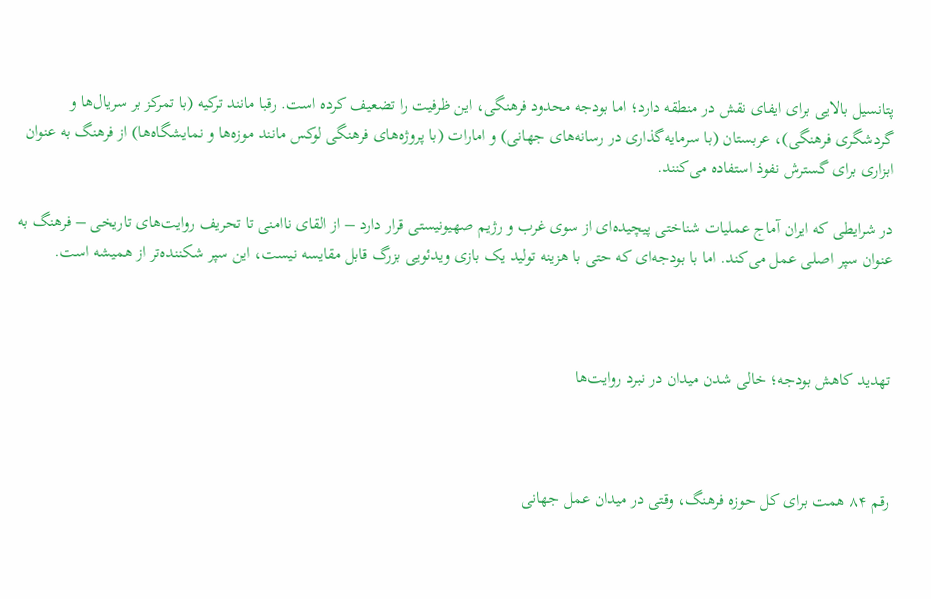پتانسیل بالایی برای ایفای نقش در منطقه دارد؛ اما بودجه محدود فرهنگی، این ظرفیت را تضعیف کرده است. رقبا مانند ترکیه (با تمرکز بر سریال‌ها و گردشگری فرهنگی)، عربستان (با سرمایه‌گذاری در رسانه‌های جهانی) و امارات (با پروژه‌های فرهنگی لوکس مانند موزه‌ها و نمایشگاه‌ها) از فرهنگ به عنوان ابزاری برای گسترش نفوذ استفاده می‌کنند.

در شرایطی که ایران آماج عملیات شناختی پیچیده‌ای از سوی غرب و رژیم صهیونیستی قرار دارد – از القای ناامنی تا تحریف روایت‌های تاریخی – فرهنگ به عنوان سپر اصلی عمل می‌کند. اما با بودجه‌ای که حتی با هزینه تولید یک بازی ویدئویی بزرگ قابل مقایسه نیست، این سپر شکننده‌تر از همیشه است.



تهدید کاهش بودجه؛ خالی شدن میدان در نبرد روایت‌ها



رقم ۸۴ همت برای کل حوزه فرهنگ، وقتی در میدان عمل جهانی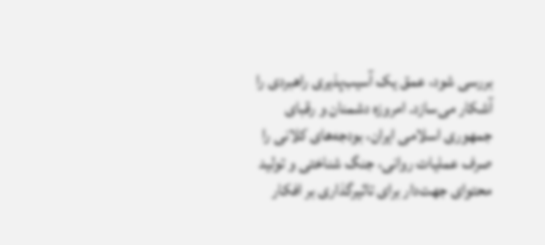بررسی شود، عمق یک آسیب‌پذیری راهبردی را آشکار می‌سازد. امروزه دشمنان و رقبای جمهوری اسلامی ایران، بودجه‌های کلانی را صرف عملیات روانی، جنگ شناختی و تولید محتوای جهت‌دار برای تاثیرگذاری بر افکار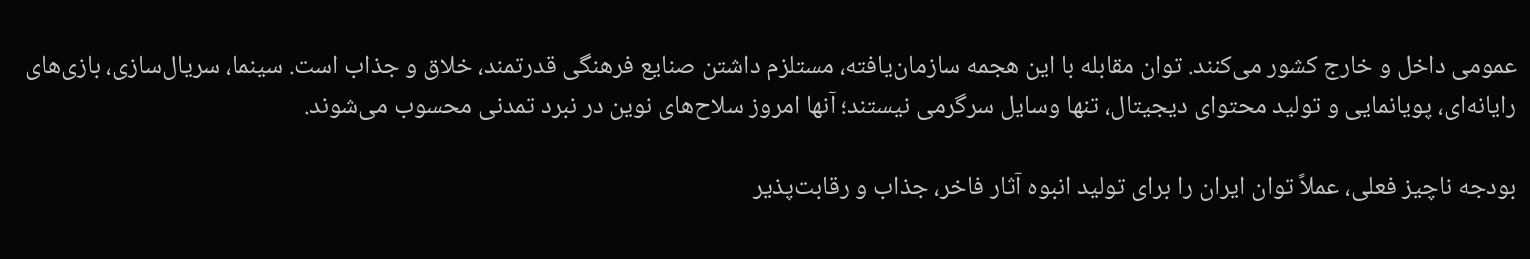عمومی داخل و خارج کشور می‌کنند. توان مقابله با این هجمه سازمان‌یافته، مستلزم داشتن صنایع فرهنگی قدرتمند، خلاق و جذاب است. سینما، سریال‌سازی، بازی‌های رایانه‌ای، پویانمایی و تولید محتوای دیجیتال، تنها وسایل سرگرمی نیستند؛ آنها امروز سلاح‌های نوین در نبرد تمدنی محسوب می‌شوند.

بودجه ناچیز فعلی، عملاً توان ایران را برای تولید انبوه آثار فاخر، جذاب و رقابت‌پذیر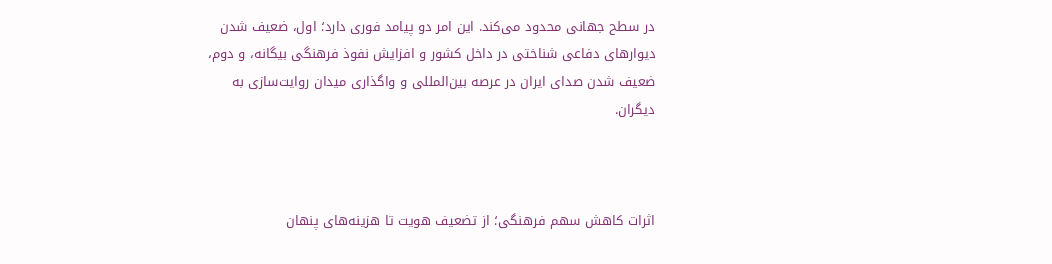در سطح جهانی محدود می‌کند. این امر دو پیامد فوری دارد؛ اول، ضعیف شدن دیوارهای دفاعی شناختی در داخل کشور و افزایش نفوذ فرهنگی بیگانه، و دوم، ضعیف شدن صدای ایران در عرصه بین‌المللی و واگذاری میدان روایت‌سازی به دیگران.



اثرات کاهش سهم فرهنگی؛ از تضعیف هویت تا هزینه‌های پنهان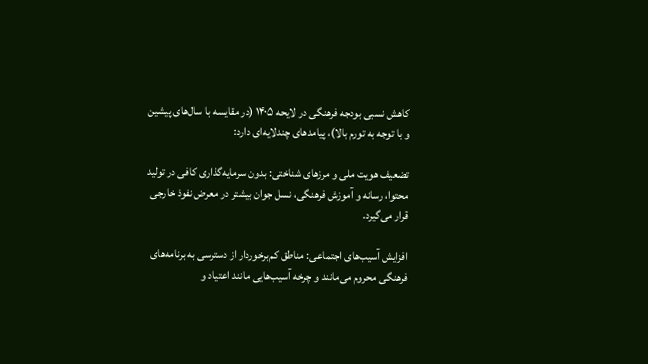کاهش نسبی بودجه فرهنگی در لایحه ۱۴۰۵ (در مقایسه با سال‌های پیشین و با توجه به تورم بالا)، پیامدهای چندلایه‌ای دارد:

تضعیف هویت ملی و مرزهای شناختی: بدون سرمایه‌گذاری کافی در تولید محتوا، رسانه و آموزش فرهنگی، نسل جوان بیشتر در معرض نفوذ خارجی قرار می‌گیرد.

افزایش آسیب‌های اجتماعی: مناطق کم‌برخوردار از دسترسی به برنامه‌های فرهنگی محروم می‌مانند و چرخه آسیب‌هایی مانند اعتیاد و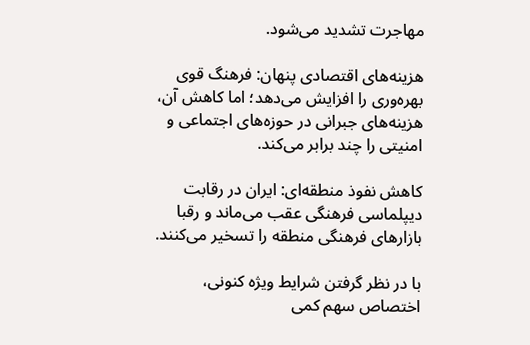مهاجرت تشدید می‌شود.

هزینه‌های اقتصادی پنهان: فرهنگ قوی بهره‌وری را افزایش می‌دهد؛ اما کاهش آن، هزینه‌های جبرانی در حوزه‌های اجتماعی و امنیتی را چند برابر می‌کند.

کاهش نفوذ منطقه‌ای: ایران در رقابت دیپلماسی فرهنگی عقب می‌ماند و رقبا بازارهای فرهنگی منطقه را تسخیر می‌کنند.

با در نظر گرفتن شرایط ویژه کنونی، اختصاص سهم کمی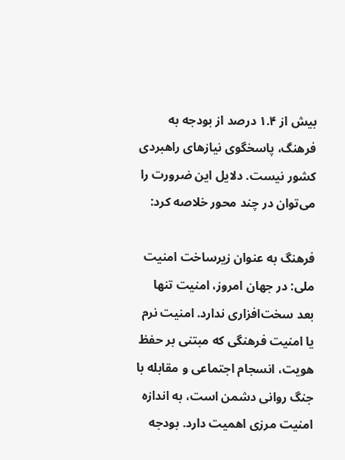بیش از ۱.۴ درصد از بودجه به فرهنگ، پاسخگوی نیازهای راهبردی کشور نیست. دلایل این ضرورت را می‌توان در چند محور خلاصه کرد:

فرهنگ به عنوان زیرساخت امنیت ملی: در جهان امروز، امنیت تنها بعد سخت‌افزاری ندارد. امنیت نرم یا امنیت فرهنگی که مبتنی بر حفظ هویت، انسجام اجتماعی و مقابله با جنگ روانی دشمن است، به اندازه امنیت مرزی اهمیت دارد. بودجه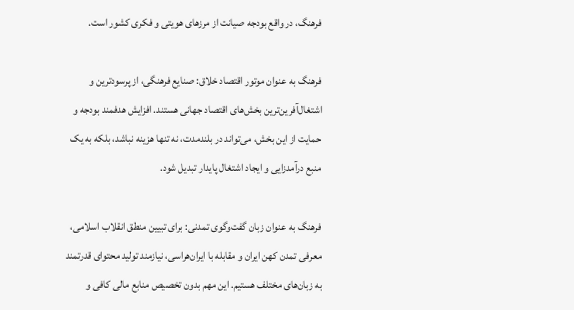فرهنگ، در واقع بودجه صیانت از مرزهای هویتی و فکری کشور است.

فرهنگ به عنوان موتور اقتصاد خلاق: صنایع فرهنگی، از پرسودترین و اشتغال‌آفرین‌ترین بخش‌های اقتصاد جهانی هستند. افزایش هدفمند بودجه و حمایت از این بخش، می‌تواند در بلندمدت، نه تنها هزینه نباشد، بلکه به یک منبع درآمدزایی و ایجاد اشتغال پایدار تبدیل شود.

فرهنگ به عنوان زبان گفت‌وگوی تمدنی: برای تبیین منطق انقلاب اسلامی، معرفی تمدن کهن ایران و مقابله با ایران‌هراسی، نیازمند تولید محتوای قدرتمند به زبان‌های مختلف هستیم. این مهم بدون تخصیص منابع مالی کافی و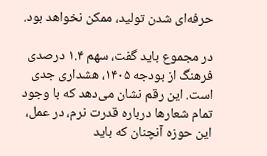حرفه‌ای شدن تولید، ممکن نخواهد بود.

در مجموع باید گفت، سهم ۱.۴ درصدی فرهنگ از بودجه ۱۴۰۵، هشداری جدی است. این رقم نشان می‌دهد که با وجود تمام شعارها درباره قدرت نرم، در عمل، این حوزه آنچنان که باید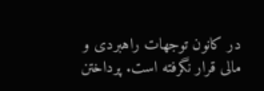در کانون توجهات راهبردی و مالی قرار نگرفته است. پرداختن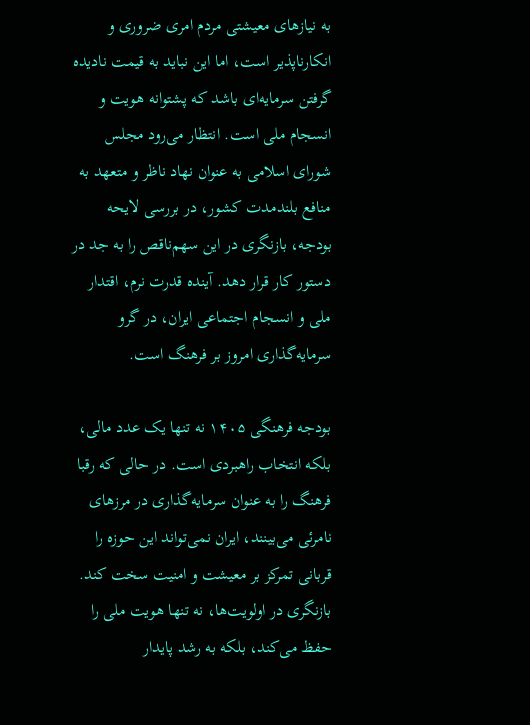به نیازهای معیشتی مردم امری ضروری و انکارناپذیر است، اما این نباید به قیمت نادیده گرفتن سرمایه‌ای باشد که پشتوانه هویت و انسجام ملی است. انتظار می‌رود مجلس شورای اسلامی به عنوان نهاد ناظر و متعهد به منافع بلندمدت کشور، در بررسی لایحه بودجه، بازنگری در این سهم‌ناقص را به جد در دستور کار قرار دهد. آینده قدرت نرم، اقتدار ملی و انسجام اجتماعی ایران، در گرو سرمایه‌گذاری امروز بر فرهنگ است.

بودجه فرهنگی ۱۴۰۵ نه تنها یک عدد مالی، بلکه انتخاب راهبردی است. در حالی که رقبا فرهنگ را به عنوان سرمایه‌گذاری در مرزهای نامرئی می‌بینند، ایران نمی‌تواند این حوزه را قربانی تمرکز بر معیشت و امنیت سخت کند. بازنگری در اولویت‌ها، نه تنها هویت ملی را حفظ می‌کند، بلکه به رشد پایدار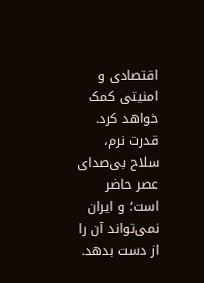اقتصادی و امنیتی کمک خواهد کرد. قدرت نرم، سلاح بی‌صدای عصر حاضر است؛ و ایران نمی‌تواند آن را از دست بدهد.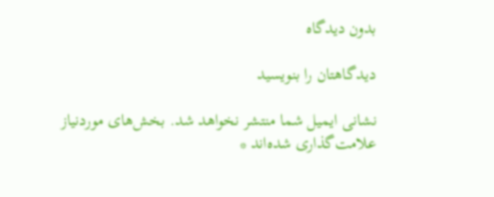بدون دیدگاه

دیدگاهتان را بنویسید

نشانی ایمیل شما منتشر نخواهد شد. بخش‌های موردنیاز علامت‌گذاری شده‌اند *